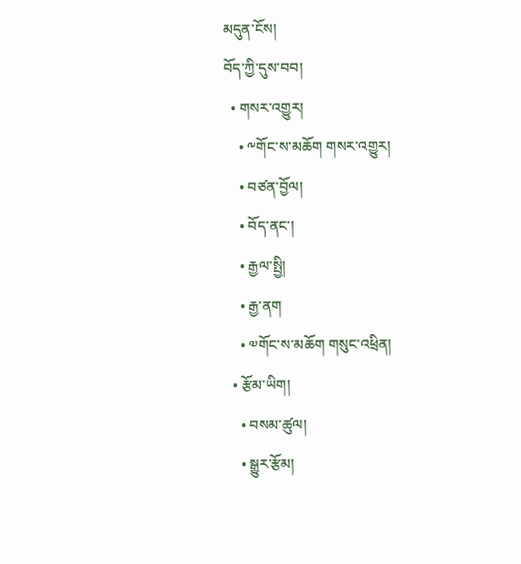མདུན་ངོས།
བོད་ཀྱི་དུས་བབ།
  • གསར་འགྱུར།
    • ༸གོང་ས་མཆོག གསར་འགྱུར།
    • བཙན་བྱོལ།
    • བོད་ནང་།
    • རྒྱལ་སྤྱི།
    • རྒྱ་ནག
    • ༧གོང་ས་མཆོག གསུང་འཕྲིན།
  • རྩོམ་ཡིག།
    • བསམ་ཚུལ།
    • སྒྱུར་རྩོམ།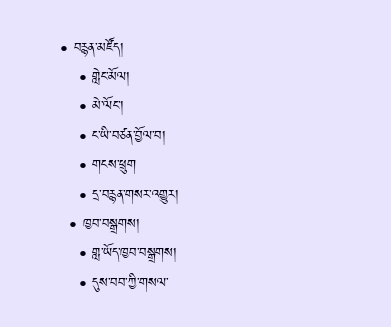• བརྙན་མཛོད།
    • གླེང་མོལ།
    • མེ་ལོང་།
    • ང་ཡི་བཙན་བྱོལ་བ།
    • གངས་ཕྲུག
    • དྲ་བརྙན་གསར་འགྱུར།
  • ཁྱབ་བསྒྲགས།
    • གླ་ཡོད་ཁྱབ་བསྒྲགས།
    • དུས་བབ་ཀྱི་གསལ་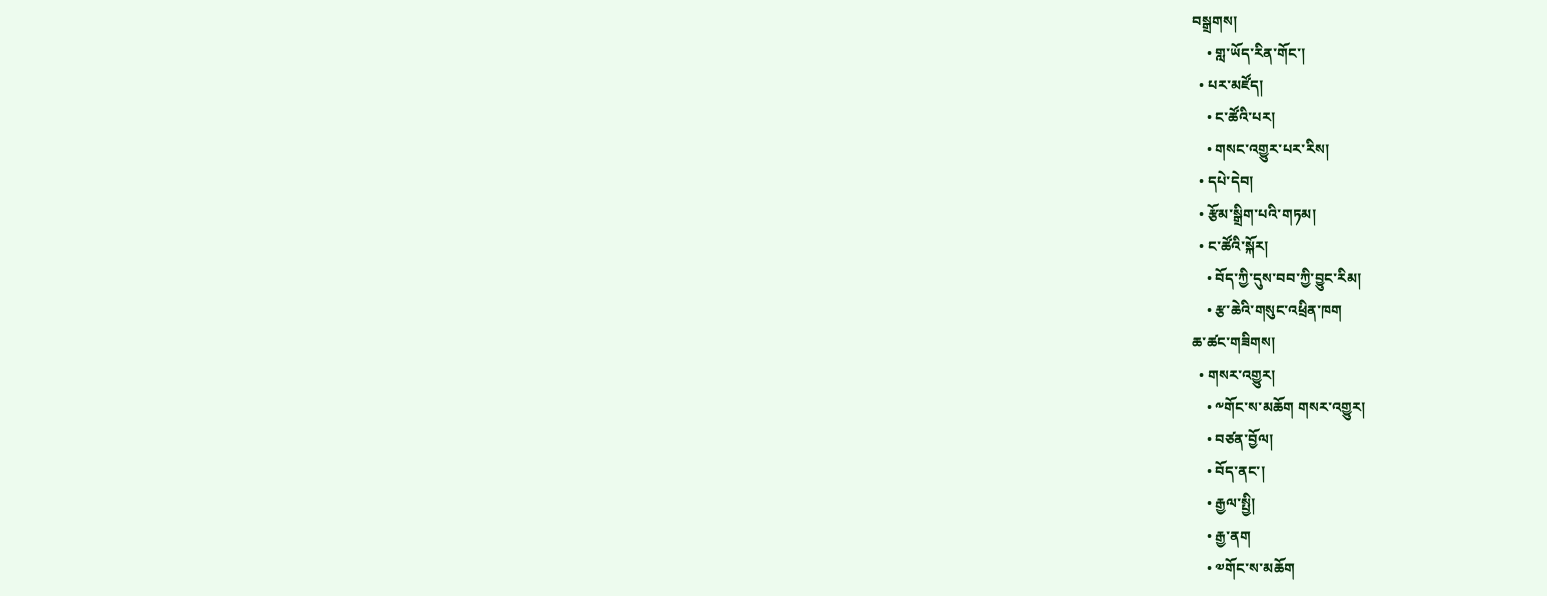བསྒྲགས།
    • གླ་ཡོད་རིན་གོང་།
  • པར་མཛོད།
    • ང་ཚོའི་པར།
    • གསང་འགྱུར་པར་རིས།
  • དཔེ་དེབ།
  • རྩོམ་སྒྲིག་པའི་གཏམ།
  • ང་ཚོའི་སྐོར།
    • བོད་ཀྱི་དུས་བབ་ཀྱི་བྱུང་རིམ།
    • རྩ་ཆེའི་གསུང་འཕྲིན་ཁག
ཆ་ཚང་གཟིགས།
  • གསར་འགྱུར།
    • ༸གོང་ས་མཆོག གསར་འགྱུར།
    • བཙན་བྱོལ།
    • བོད་ནང་།
    • རྒྱལ་སྤྱི།
    • རྒྱ་ནག
    • ༧གོང་ས་མཆོག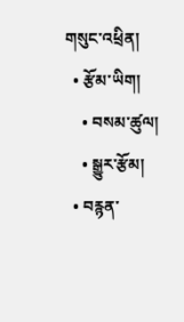གསུང་འཕྲིན།
  • རྩོམ་ཡིག།
    • བསམ་ཚུལ།
    • སྒྱུར་རྩོམ།
  • བརྙན་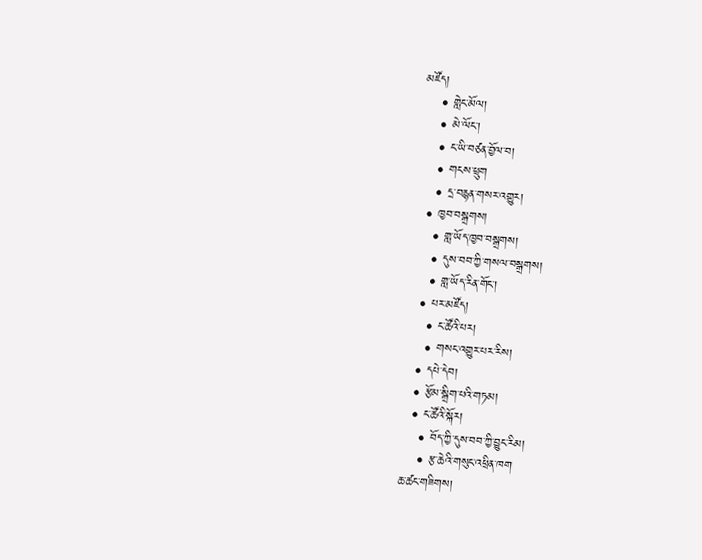མཛོད།
    • གླེང་མོལ།
    • མེ་ལོང་།
    • ང་ཡི་བཙན་བྱོལ་བ།
    • གངས་ཕྲུག
    • དྲ་བརྙན་གསར་འགྱུར།
  • ཁྱབ་བསྒྲགས།
    • གླ་ཡོད་ཁྱབ་བསྒྲགས།
    • དུས་བབ་ཀྱི་གསལ་བསྒྲགས།
    • གླ་ཡོད་རིན་གོང་།
  • པར་མཛོད།
    • ང་ཚོའི་པར།
    • གསང་འགྱུར་པར་རིས།
  • དཔེ་དེབ།
  • རྩོམ་སྒྲིག་པའི་གཏམ།
  • ང་ཚོའི་སྐོར།
    • བོད་ཀྱི་དུས་བབ་ཀྱི་བྱུང་རིམ།
    • རྩ་ཆེའི་གསུང་འཕྲིན་ཁག
ཆ་ཚང་གཟིགས།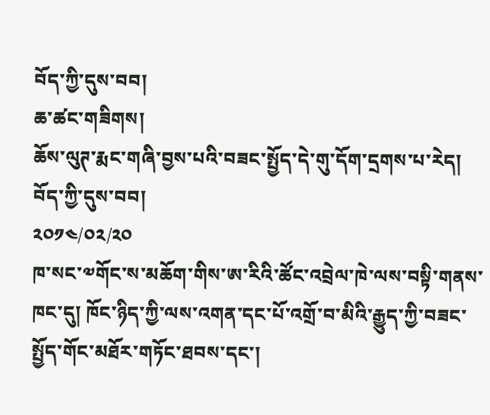བོད་ཀྱི་དུས་བབ།
ཆ་ཚང་གཟིགས།
ཆོས་ལུཊ་རྨང་གཞི་བྱས་པའི་བཟང་སྤྱོད་དེ་གུ་དོག་དྲགས་པ་རེད།
བོད་ཀྱི་དུས་བབ།
༢༠༡༤/༠༢/༢༠
ཁ་སང་༧གོང་ས་མཆོག་གིས་ཨ་རིའི་ཚོང་འབྲེལ་ཁེ་ལས་བསྟི་གནས་ཁང་དུ། ཁོང་ཉིད་ཀྱི་ལས་འགན་དང་པོ་འགྲོ་བ་མིའི་རྒྱུད་ཀྱི་བཟང་སྤྱོད་གོང་མཐོར་གཏོང་ཐབས་དང་།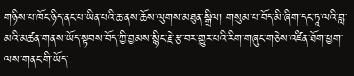གཉིས་པ་ཁོང་ཉིད་ནང་པ་ཡིན་པའི་ཆ་ནས་ཆོས་ལུགས་མཐུན་སྒྲིལ། གསུམ་པ་བོད་མི་ཞིག་དང་ཏཱ་ལའི་བླ་མའི་མཚན་གནས་ཡོད་སྟབས་བོད་ཀྱི་བྱམས་སྙིང་རྗེ་རྩ་བར་གྱུར་པའི་རིག་གཞུང་གཅེས་འཛིན་ཐོག་ཕྱག་ལས་གནང་གི་ཡོད་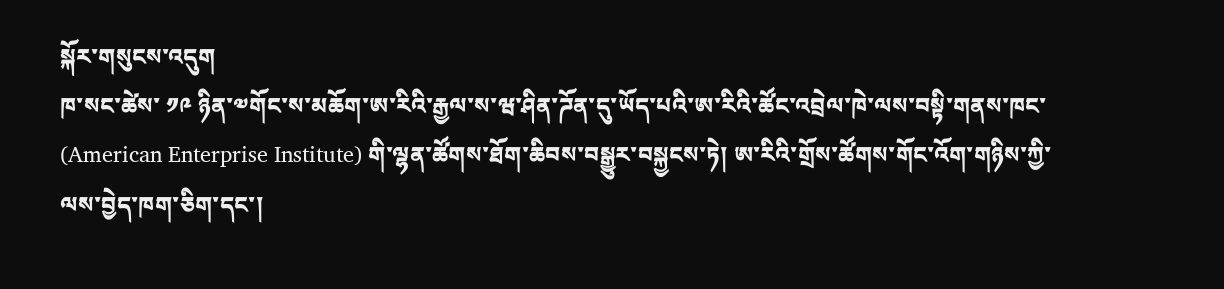སྐོར་གསུངས་འདུག
ཁ་སང་ཚེས་ ༡༩ ཉིན་༧གོང་ས་མཆོག་ཨ་རིའི་རྒྱལ་ས་ཝ་ཤིན་ཌོན་དུ་ཡོད་པའི་ཨ་རིའི་ཚོང་འབྲེལ་ཁེ་ལས་བསྟི་གནས་ཁང་ (American Enterprise Institute) གི་ལྷན་ཚོགས་ཐོག་ཆིབས་བསྒྱུར་བསྐྱངས་ཏེ། ཨ་རིའི་གྲོས་ཚོགས་གོང་འོག་གཉིས་ཀྱི་ལས་བྱེད་ཁག་ཅིག་དང་།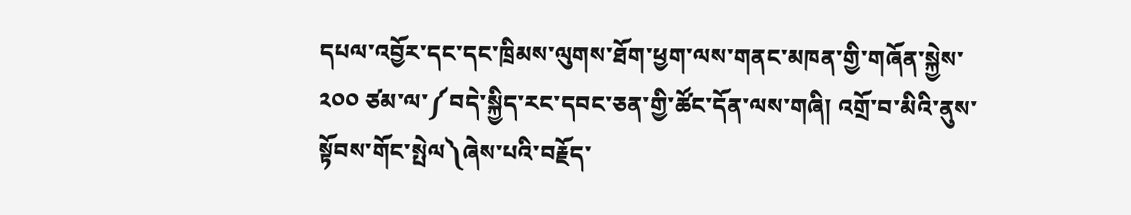དཔལ་འབྱོར་དང་དང་ཁྲིམས་ལུགས་ཐོག་ཕྱག་ལས་གནང་མཁན་གྱི་གཞོན་སྐྱེས་ ༢༠༠ ཙམ་ལ་༼བདེ་སྐྱིད་རང་དབང་ཅན་གྱི་ཚོང་དོན་ལས་གཞི། འགྲོ་བ་མིའི་ནུས་སྟོབས་གོང་སྤེལ༽ཞེས་པའི་བརྗོད་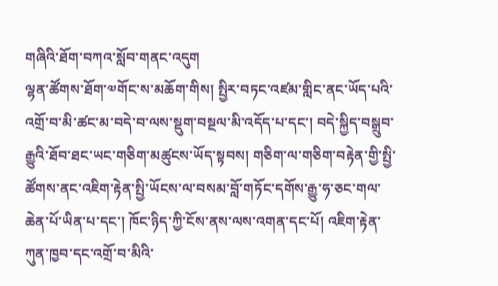གཞིའི་ཐོག་བཀའ་སློབ་གནང་འདུག
ལྷན་ཚོགས་ཐོག་༧གོང་ས་མཆོག་གིས། སྤྱིར་བཏང་འཛམ་གླིང་ནང་ཡོད་པའི་འགྲོ་བ་མི་ཚང་མ་བདེ་བ་ལས་སྡུག་བསྔལ་མི་འདོད་པ་དང་། བདེ་སྐྱིད་བསྒྲུབ་རྒྱུའི་ཐོབ་ཐང་ཡང་གཅིག་མཚུངས་ཡོད་སྟབས། གཅིག་ལ་གཅིག་བརྟེན་གྱི་སྤྱི་ཚོགས་ནང་འཇིག་རྟེན་སྤྱི་ཡོངས་ལ་བསམ་བློ་གཏོང་དགོས་རྒྱུ་ཧ་ཅང་གལ་ཆེན་པོ་ཡིན་པ་དང་། ཁོང་ཉིད་ཀྱི་ངོས་ནས་ལས་འགན་དང་པོ། འཇིག་རྟེན་ཀུན་ཁྱབ་དང་འགྲོ་བ་མིའི་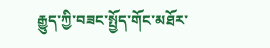རྒྱུད་ཀྱི་བཟང་སྤྱོད་གོང་མཐོར་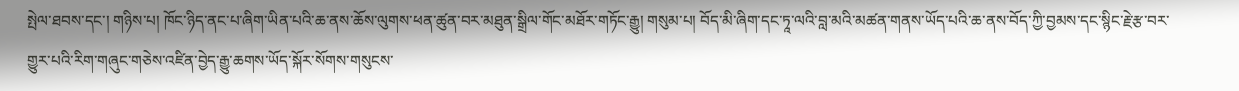སྤེལ་ཐབས་དང་། གཉིས་པ། ཁོང་ཉིད་ནང་པ་ཞིག་ཡིན་པའི་ཆ་ནས་ཆོས་ལུགས་ཕན་ཚུན་བར་མཐུན་སྒྲིལ་གོང་མཐོར་གཏོང་རྒྱུ། གསུམ་པ། བོད་མི་ཞིག་དང་ཏཱ་ལའི་བླ་མའི་མཚན་གནས་ཡོད་པའི་ཆ་ནས་བོད་ཀྱི་བྱམས་དང་སྙིང་རྗེ་རྩ་བར་གྱུར་པའི་རིག་གཞུང་གཅེས་འཛིན་བྱེད་རྒྱུ་ཆགས་ཡོད་སྐོར་སོགས་གསུངས་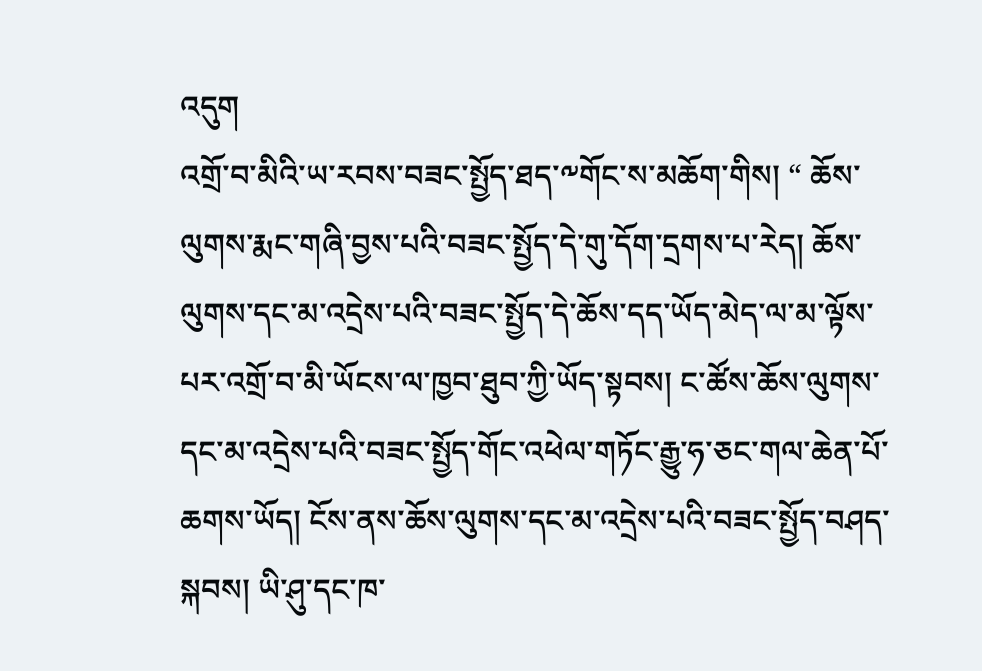འདུག
འགྲོ་བ་མིའི་ཡ་རབས་བཟང་སྤྱོད་ཐད་༸གོང་ས་མཆོག་གིས། “ ཆོས་ལུགས་རྨང་གཞི་བྱས་པའི་བཟང་སྤྱོད་དེ་གུ་དོག་དྲགས་པ་རེད། ཆོས་ལུགས་དང་མ་འདྲེས་པའི་བཟང་སྤྱོད་དེ་ཆོས་དད་ཡོད་མེད་ལ་མ་ལྟོས་པར་འགྲོ་བ་མི་ཡོངས་ལ་ཁྱབ་ཐུབ་ཀྱི་ཡོད་སྟབས། ང་ཚོས་ཆོས་ལུགས་དང་མ་འདྲེས་པའི་བཟང་སྤྱོད་གོང་འཕེལ་གཏོང་རྒྱུ་ཧ་ཅང་གལ་ཆེན་པོ་ཆགས་ཡོད། ངོས་ནས་ཆོས་ལུགས་དང་མ་འདྲེས་པའི་བཟང་སྤྱོད་བཤད་སྐབས། ཡི་ཤུ་དང་ཁ་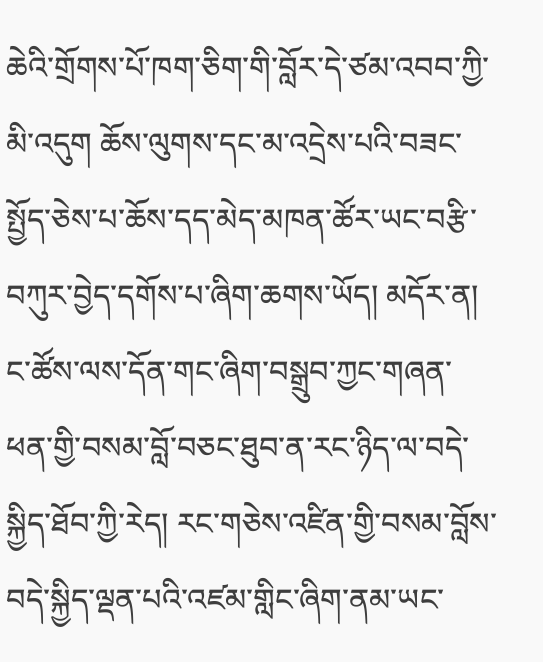ཆེའི་གྲོགས་པོ་ཁག་ཅིག་གི་བློར་དེ་ཙམ་འབབ་ཀྱི་མི་འདུག ཆོས་ལུགས་དང་མ་འདྲེས་པའི་བཟང་སྤྱོད་ཅེས་པ་ཆོས་དད་མེད་མཁན་ཚོར་ཡང་བརྩི་བཀུར་བྱེད་དགོས་པ་ཞིག་ཆགས་ཡོད། མདོར་ན། ང་ཚོས་ལས་དོན་གང་ཞིག་བསྒྲུབ་ཀྱང་གཞན་ཕན་གྱི་བསམ་བློ་བཅང་ཐུབ་ན་རང་ཉིད་ལ་བདེ་སྐྱིད་ཐོབ་ཀྱི་རེད། རང་གཅེས་འཛིན་གྱི་བསམ་བློས་བདེ་སྐྱིད་ལྡན་པའི་འཛམ་གླིང་ཞིག་ནམ་ཡང་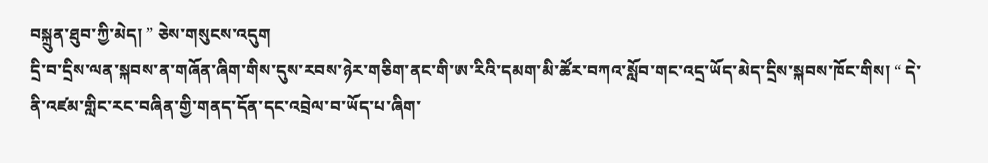བསྐྲུན་ཐུབ་ཀྱི་མེད། ” ཅེས་གསུངས་འདུག
དྲི་བ་དྲིས་ལན་སྐབས་ན་གཞོན་ཞིག་གིས་དུས་རབས་ཉེར་གཅིག་ནང་གི་ཨ་རིའི་དམག་མི་ཚོར་བཀའ་སློབ་གང་འདྲ་ཡོད་མེད་དྲིས་སྐབས་ཁོང་གིས། “ དེ་ནི་འཛམ་གླིང་རང་བཞིན་གྱི་གནད་དོན་དང་འབྲེལ་བ་ཡོད་པ་ཞིག་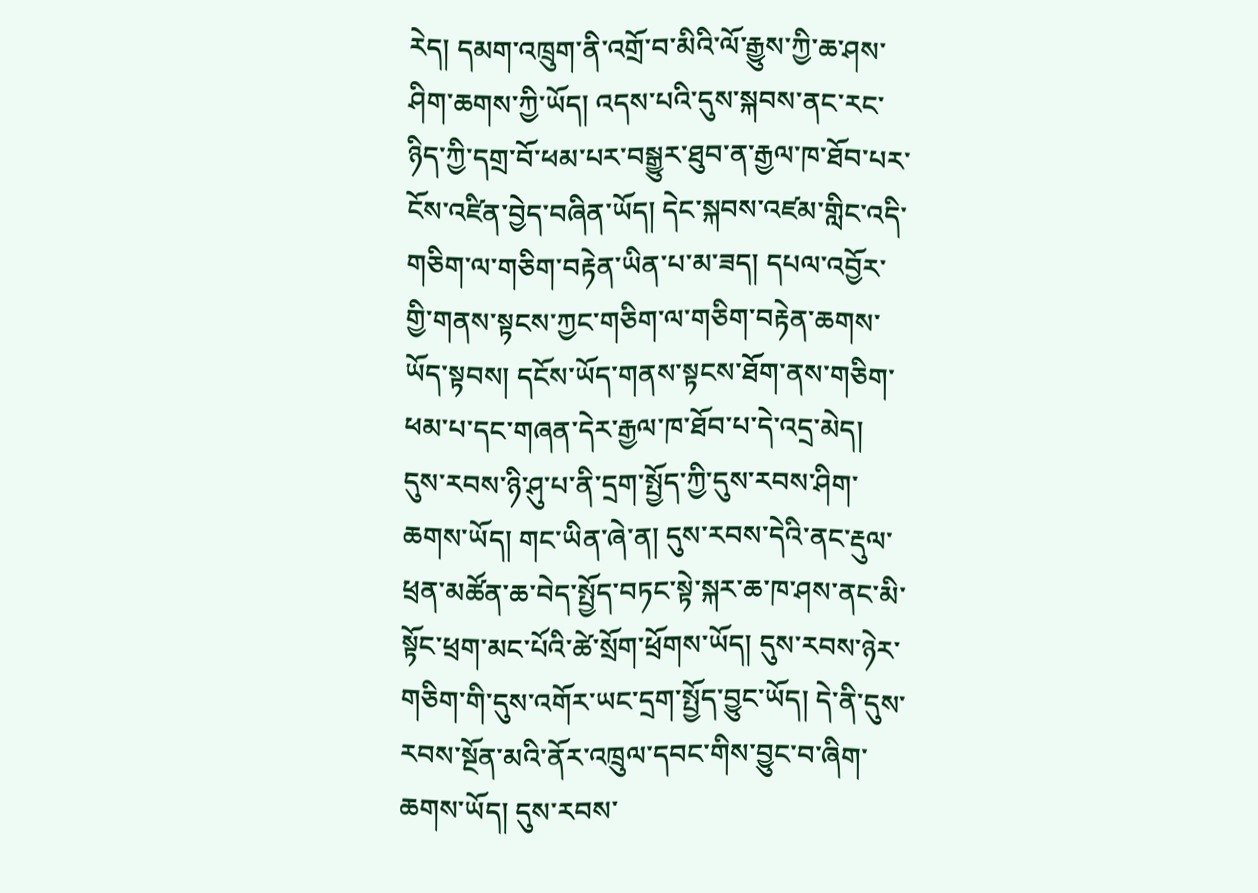རེད། དམག་འཁྲུག་ནི་འགྲོ་བ་མིའི་ལོ་རྒྱུས་ཀྱི་ཆ་ཤས་ཤིག་ཆགས་ཀྱི་ཡོད། འདས་པའི་དུས་སྐབས་ནང་རང་ཉིད་ཀྱི་དགྲ་བོ་ཕམ་པར་བསྒྱུར་ཐུབ་ན་རྒྱལ་ཁ་ཐོབ་པར་ངོས་འཛིན་བྱེད་བཞིན་ཡོད། དེང་སྐབས་འཛམ་གླིང་འདི་གཅིག་ལ་གཅིག་བརྟེན་ཡིན་པ་མ་ཟད། དཔལ་འབྱོར་གྱི་གནས་སྟངས་ཀྱང་གཅིག་ལ་གཅིག་བརྟེན་ཆགས་ཡོད་སྟབས། དངོས་ཡོད་གནས་སྟངས་ཐོག་ནས་གཅིག་ཕམ་པ་དང་གཞན་དེར་རྒྱལ་ཁ་ཐོབ་པ་དེ་འདྲ་མེད། དུས་རབས་ཉི་ཤུ་པ་ནི་དྲག་སྤྱོད་ཀྱི་དུས་རབས་ཤིག་ཆགས་ཡོད། གང་ཡིན་ཞེ་ན། དུས་རབས་དེའི་ནང་རྡུལ་ཕྲན་མཚོན་ཆ་བེད་སྤྱོད་བཏང་སྟེ་སྐར་ཆ་ཁ་ཤས་ནང་མི་སྟོང་ཕྲག་མང་པོའི་ཚེ་སྲོག་ཕྲོགས་ཡོད། དུས་རབས་ཉེར་གཅིག་གི་དུས་འགོར་ཡང་དྲག་སྤྱོད་བྱུང་ཡོད། དེ་ནི་དུས་རབས་སྔོན་མའི་ནོར་འཁྲུལ་དབང་གིས་བྱུང་བ་ཞིག་ཆགས་ཡོད། དུས་རབས་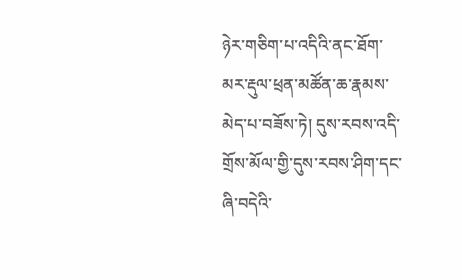ཉེར་གཅིག་པ་འདིའི་ནང་ཐོག་མར་རྡུལ་ཕྲན་མཚོན་ཆ་རྣམས་མེད་པ་བཟོས་ཏེ། དུས་རབས་འདི་གྲོས་མོལ་གྱི་དུས་རབས་ཤིག་དང་ཞི་བདེའི་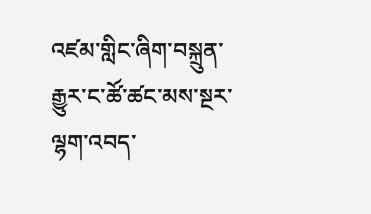འཛམ་གླིང་ཞིག་བསྐྲུན་རྒྱུར་ང་ཚོ་ཚང་མས་སྔར་ལྷག་འབད་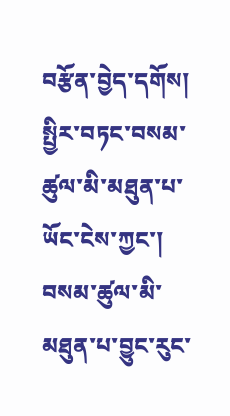བརྩོན་བྱེད་དགོས། སྤྱིར་བཏང་བསམ་ཚུལ་མི་མཐུན་པ་ཡོང་ངེས་ཀྱང་། བསམ་ཚུལ་མི་མཐུན་པ་བྱུང་རུང་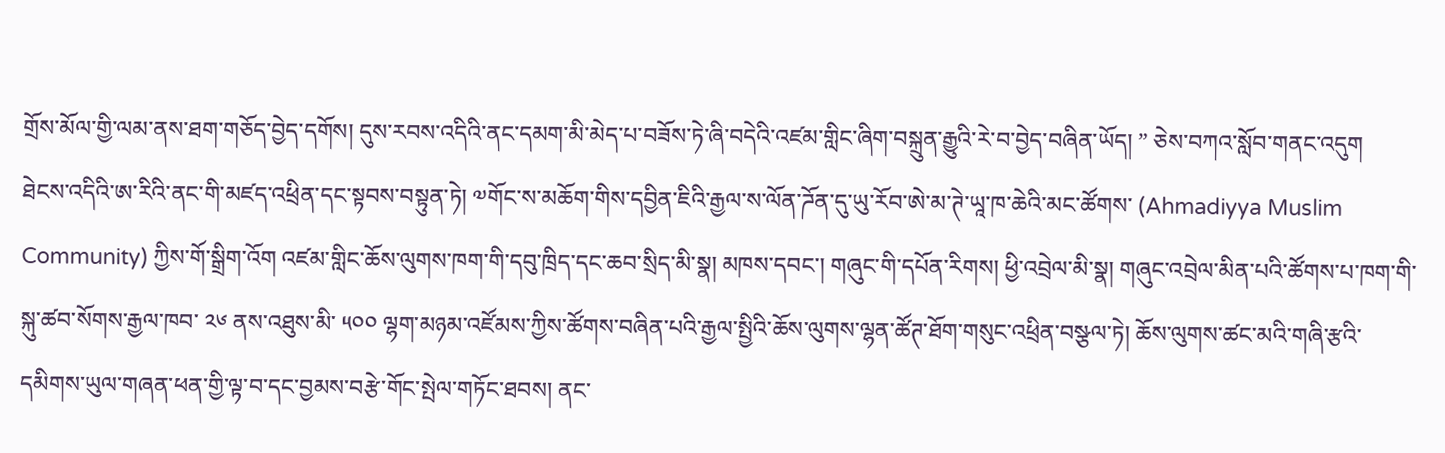གྲོས་མོལ་གྱི་ལམ་ནས་ཐག་གཅོད་བྱེད་དགོས། དུས་རབས་འདིའི་ནང་དམག་མི་མེད་པ་བཟོས་ཏེ་ཞི་བདེའི་འཛམ་གླིང་ཞིག་བསྐྲུན་རྒྱུའི་རེ་བ་བྱེད་བཞིན་ཡོད། ” ཅེས་བཀའ་སློབ་གནང་འདུག
ཐེངས་འདིའི་ཨ་རིའི་ནང་གི་མཛད་འཕྲིན་དང་སྟབས་བསྟུན་ཏེ། ༧གོང་ས་མཆོག་གིས་དབྱིན་ཇིའི་རྒྱལ་ས་ལོན་ཌོན་དུ་ཡུ་རོབ་ཨེ་མ་ཊེ་ཡཱ་ཁ་ཆེའི་མང་ཚོགས་ (Ahmadiyya Muslim Community) ཀྱིས་གོ་སྒྲིག་འོག འཛམ་གླིང་ཆོས་ལུགས་ཁག་གི་དབུ་ཁྲིད་དང་ཆབ་སྲིད་མི་སྣ། མཁས་དབང་། གཞུང་གི་དཔོན་རིགས། ཕྱི་འབྲེལ་མི་སྣ། གཞུང་འབྲེལ་མིན་པའི་ཚོགས་པ་ཁག་གི་སྐུ་ཚབ་སོགས་རྒྱལ་ཁབ་ ༢༦ ནས་འཐུས་མི་ ༥༠༠ ལྷག་མཉམ་འཛོམས་ཀྱིས་ཚོགས་བཞིན་པའི་རྒྱལ་སྤྱིའི་ཆོས་ལུགས་ལྷན་ཚོཊ་ཐོག་གསུང་འཕྲིན་བསྩལ་ཏེ། ཆོས་ལུགས་ཚང་མའི་གཞི་རྩའི་དམིགས་ཡུལ་གཞན་ཕན་གྱི་ལྟ་བ་དང་བྱམས་བརྩེ་གོང་སྤེལ་གཏོང་ཐབས། ནང་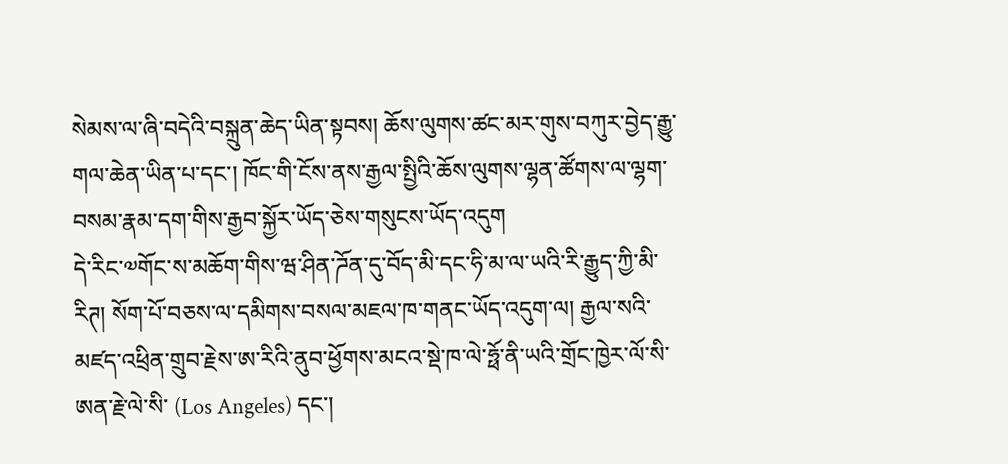སེམས་ལ་ཞི་བདེའི་བསྐྲུན་ཆེད་ཡིན་སྟབས། ཆོས་ལུགས་ཚང་མར་གུས་བཀུར་བྱེད་རྒྱུ་གལ་ཆེན་ཡིན་པ་དང་། ཁོང་གི་ངོས་ནས་རྒྱལ་སྤྱིའི་ཆོས་ལུགས་ལྷན་ཚོགས་ལ་ལྷག་བསམ་རྣམ་དག་གིས་རྒྱབ་སྐྱོར་ཡོད་ཅེས་གསུངས་ཡོད་འདུག
དེ་རིང་༧གོང་ས་མཆོག་གིས་ཝ་ཤིན་ཌོན་དུ་བོད་མི་དང་ཧི་མ་ལ་ཡའི་རི་རྒྱུད་ཀྱི་མི་རིཊ། སོག་པོ་བཅས་ལ་དམིགས་བསལ་མཇལ་ཁ་གནང་ཡོད་འདུག་ལ། རྒྱལ་སའི་མཛད་འཕྲིན་གྲུབ་རྗེས་ཨ་རིའི་ནུབ་ཕྱོགས་མངའ་སྡེ་ཁ་ལེ་ཧྥོ་ནི་ཡའི་གྲོང་ཁྱེར་ལོ་སི་ཨན་རྗེ་ལེ་སི་ (Los Angeles) དང་།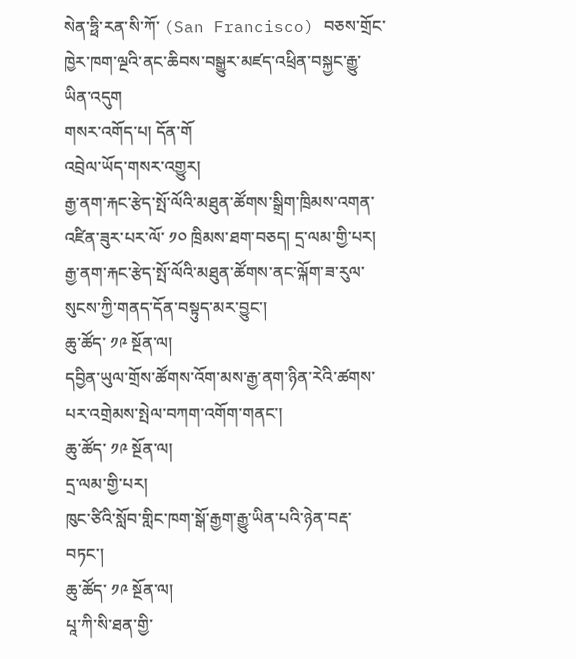སེན་ཧྥི་རན་སི་ཀོ་ (San Francisco) བཅས་གྲོང་ཁྱེར་ཁག་ལྔའི་ནང་ཆིབས་བསྒྱུར་མཛད་འཕྲིན་བསྐྱང་རྒྱུ་ཡིན་འདུག
གསར་འགོད་པ། དོན་གོ
འབྲེལ་ཡོད་གསར་འགྱུར།
རྒྱ་ནག་རྐང་རྩེད་སྤོ་ལོའི་མཐུན་ཚོགས་སྒྲིག་ཁྲིམས་འགན་འཛིན་ཟུར་པར་ལོ་ ༡༠ ཁྲིམས་ཐག་བཅད། དྲ་ལམ་གྱི་པར།
རྒྱ་ནག་རྐང་རྩེད་སྤོ་ལོའི་མཐུན་ཚོགས་ནང་ལྐོག་ཟ་རུལ་སུངས་ཀྱི་གནད་དོན་བསྟུད་མར་བྱུང་།
ཆུ་ཚོད་ ༡༩ སྔོན་ལ།
དབྱིན་ཡུལ་གྲོས་ཚོགས་འོག་མས་རྒྱ་ནག་ཉིན་རེའི་ཚགས་པར་འགྲེམས་སྤེལ་བཀག་འགོག་གནང་།
ཆུ་ཚོད་ ༡༩ སྔོན་ལ།
དྲ་ལམ་གྱི་པར།
ཁུང་ཙིའི་སློབ་གླིང་ཁག་སྒོ་རྒྱག་རྒྱུ་ཡིན་པའི་ཉེན་བརྡ་བཏང་།
ཆུ་ཚོད་ ༡༩ སྔོན་ལ།
པཱ་ཀི་སི་ཐན་གྱི་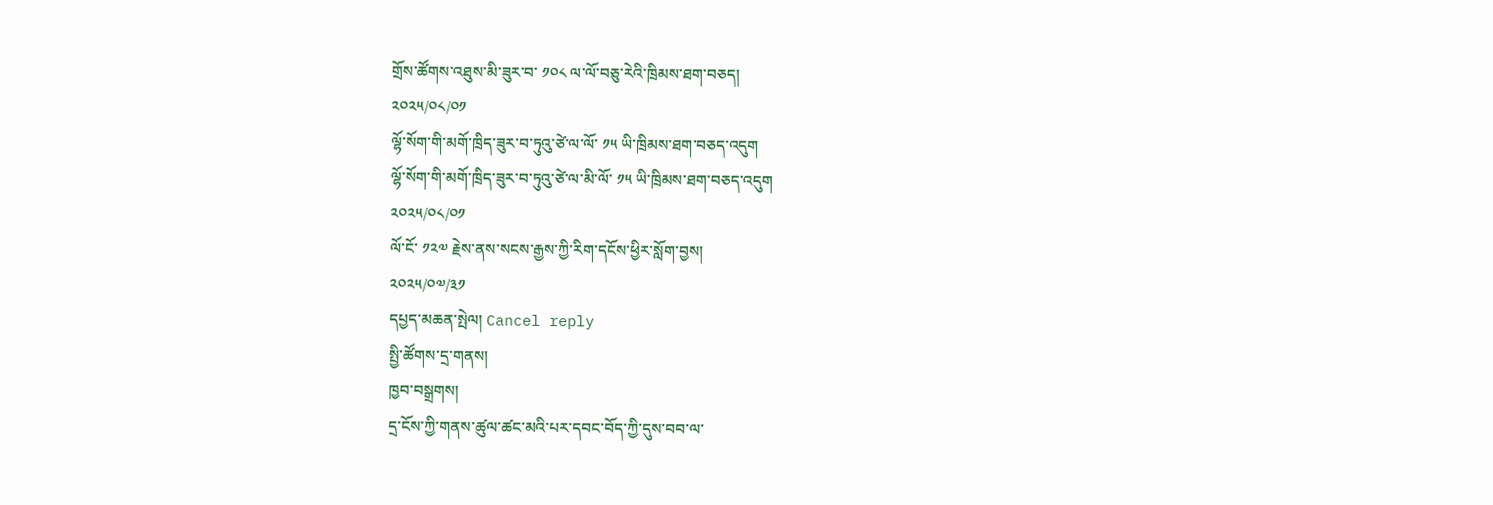གྲོས་ཚོགས་འཐུས་མི་ཟུར་བ་ ༡༠༨ ལ་ལོ་བཅུ་རེའི་ཁྲིམས་ཐག་བཅད།
༢༠༢༥/༠༨/༠༡
ལྷོ་སོག་གི་མགོ་ཁྲིད་ཟུར་བ་ཏུའུ་ཙེ་ལ་ལོ་ ༡༥ ཡི་ཁྲིམས་ཐག་བཅད་འདུག
ལྷོ་སོག་གི་མགོ་ཁྲིད་ཟུར་བ་ཏུའུ་ཙེ་ལ་མི་ལོ་ ༡༥ ཡི་ཁྲིམས་ཐག་བཅད་འདུག
༢༠༢༥/༠༨/༠༡
ལོ་ངོ་ ༡༢༧ རྗེས་ནས་སངས་རྒྱས་ཀྱི་རིག་དངོས་ཕྱིར་སློག་བྱས།
༢༠༢༥/༠༧/༣༡
དཔྱད་མཆན་སྤེལ། Cancel reply
སྤྱི་ཚོགས་དྲ་གནས།
ཁྱབ་བསྒྲགས།
དྲ་ངོས་ཀྱི་གནས་ཚུལ་ཚང་མའི་པར་དབང་བོད་ཀྱི་དུས་བབ་ལ་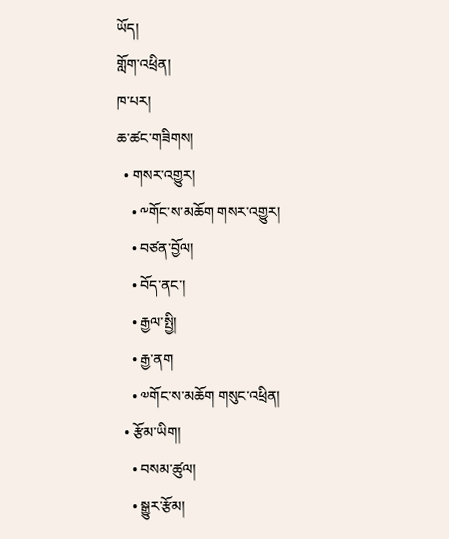ཡོད།
གློག་འཕྲིན།
ཁ་པར།
ཆ་ཚང་གཟིགས།
  • གསར་འགྱུར།
    • ༸གོང་ས་མཆོག གསར་འགྱུར།
    • བཙན་བྱོལ།
    • བོད་ནང་།
    • རྒྱལ་སྤྱི།
    • རྒྱ་ནག
    • ༧གོང་ས་མཆོག གསུང་འཕྲིན།
  • རྩོམ་ཡིག།
    • བསམ་ཚུལ།
    • སྒྱུར་རྩོམ།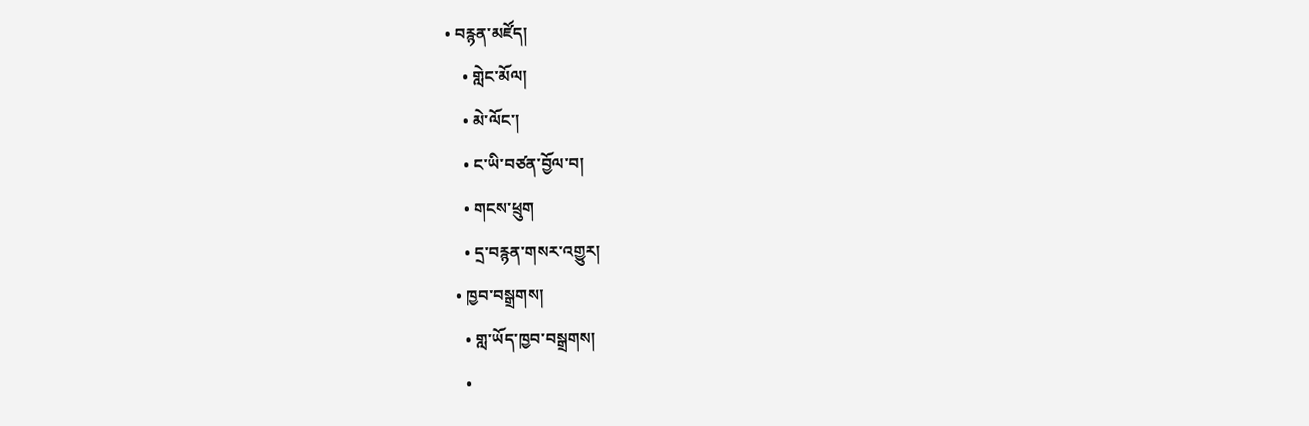• བརྙན་མཛོད།
    • གླེང་མོལ།
    • མེ་ལོང་།
    • ང་ཡི་བཙན་བྱོལ་བ།
    • གངས་ཕྲུག
    • དྲ་བརྙན་གསར་འགྱུར།
  • ཁྱབ་བསྒྲགས།
    • གླ་ཡོད་ཁྱབ་བསྒྲགས།
    •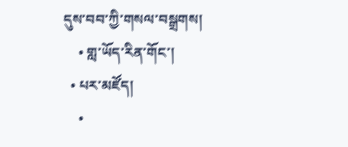དུས་བབ་ཀྱི་གསལ་བསྒྲགས།
    • གླ་ཡོད་རིན་གོང་།
  • པར་མཛོད།
    •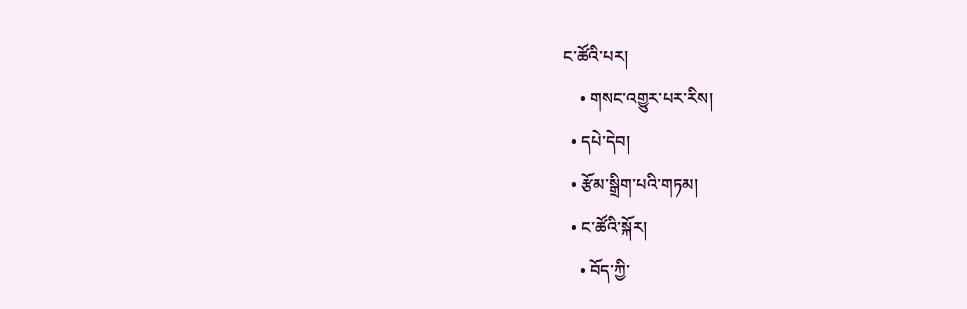ང་ཚོའི་པར།
    • གསང་འགྱུར་པར་རིས།
  • དཔེ་དེབ།
  • རྩོམ་སྒྲིག་པའི་གཏམ།
  • ང་ཚོའི་སྐོར།
    • བོད་ཀྱི་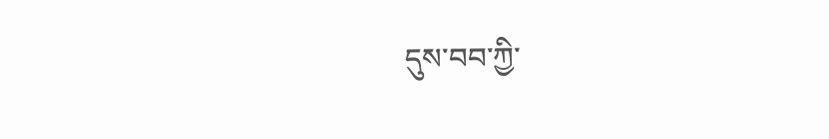དུས་བབ་ཀྱི་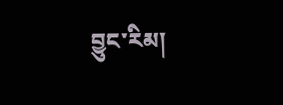བྱུང་རིམ།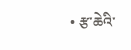• རྩ་ཆེའི་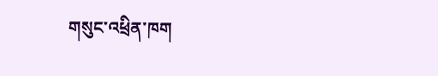གསུང་འཕྲིན་ཁག